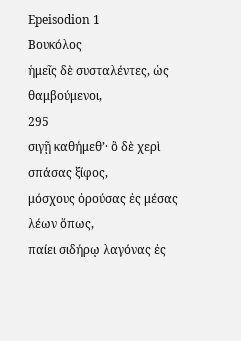Epeisodion 1
Βουκόλος
ἡμεῖς δὲ συσταλέντες, ὡς θαμβούμενοι,
295
σιγῇ καθήμεθʼ· ὃ δὲ χερὶ σπάσας ξίφος,
μόσχους ὀρούσας ἐς μέσας λέων ὅπως,
παίει σιδήρῳ λαγόνας ἐς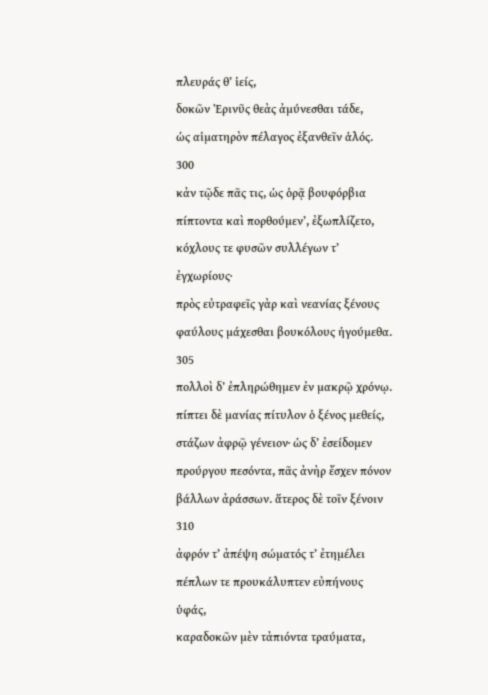πλευράς θʼ ἱείς,
δοκῶν Ἐρινῦς θεὰς ἀμύνεσθαι τάδε,
ὡς αἱματηρὸν πέλαγος ἐξανθεῖν ἁλός.
300
κἀν τῷδε πᾶς τις, ὡς ὁρᾷ βουφόρβια
πίπτοντα καὶ πορθούμενʼ, ἐξωπλίζετο,
κόχλους τε φυσῶν συλλέγων τʼ ἐγχωρίους·
πρὸς εὐτραφεῖς γὰρ καὶ νεανίας ξένους
φαύλους μάχεσθαι βουκόλους ἡγούμεθα.
305
πολλοὶ δʼ ἐπληρώθημεν ἐν μακρῷ χρόνῳ.
πίπτει δὲ μανίας πίτυλον ὁ ξένος μεθείς,
στάζων ἀφρῷ γένειον· ὡς δʼ ἐσείδομεν
προύργου πεσόντα, πᾶς ἀνὴρ ἔσχεν πόνον
βάλλων ἀράσσων. ἅτερος δὲ τοῖν ξένοιν
310
ἀφρόν τʼ ἀπέψη σώματός τʼ ἐτημέλει
πέπλων τε προυκάλυπτεν εὐπήνους ὑφάς,
καραδοκῶν μὲν τἀπιόντα τραύματα,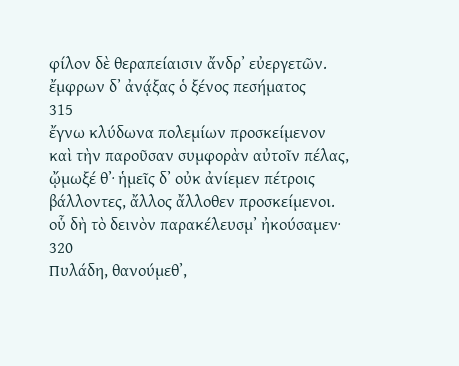φίλον δὲ θεραπείαισιν ἄνδρʼ εὐεργετῶν.
ἔμφρων δʼ ἀνᾴξας ὁ ξένος πεσήματος
315
ἔγνω κλύδωνα πολεμίων προσκείμενον
καὶ τὴν παροῦσαν συμφορὰν αὐτοῖν πέλας,
ᾤμωξέ θʼ· ἡμεῖς δʼ οὐκ ἀνίεμεν πέτροις
βάλλοντες, ἄλλος ἄλλοθεν προσκείμενοι.
οὗ δὴ τὸ δεινὸν παρακέλευσμʼ ἠκούσαμεν·
320
Πυλάδη, θανούμεθʼ,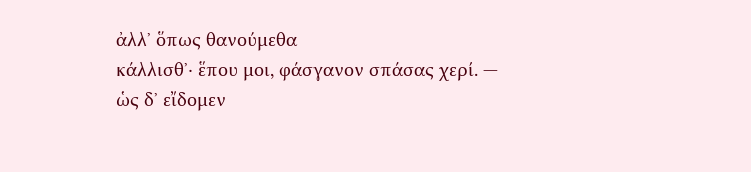ἀλλʼ ὅπως θανούμεθα
κάλλισθʼ· ἕπου μοι, φάσγανον σπάσας χερί. —
ὡς δʼ εἴδομεν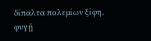δίπαλτα πολεμίων ξίφη,
φυγῇ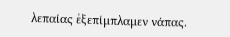λεπαίας ἐξεπίμπλαμεν νάπας.